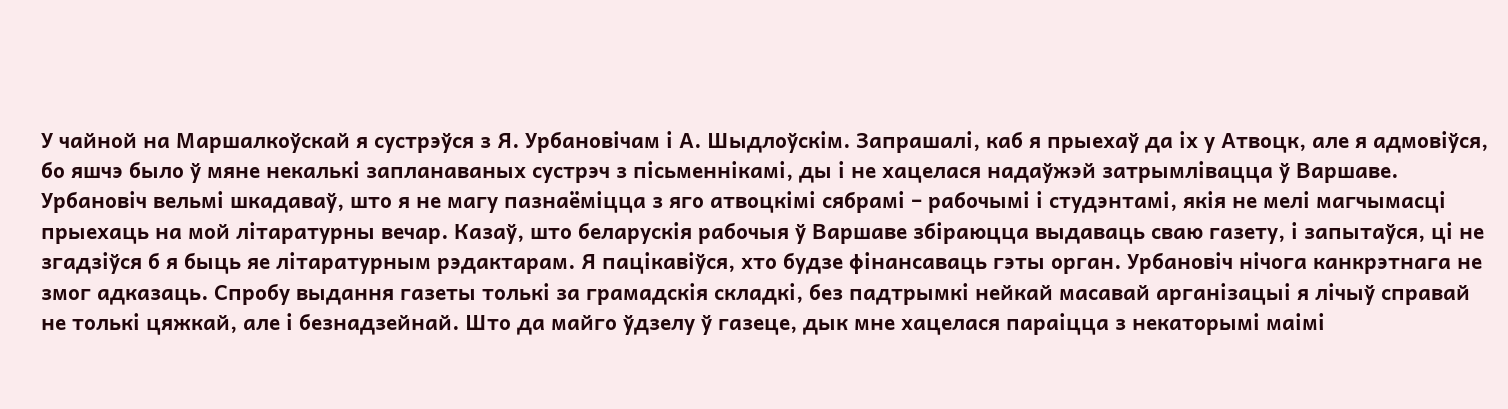У чайной на Маршалкоўскай я сустрэўся з Я. Урбановічам і А. Шыдлоўскім. Запрашалі, каб я прыехаў да іх у Атвоцк, але я адмовіўся, бо яшчэ было ў мяне некалькі запланаваных сустрэч з пісьменнікамі, ды і не хацелася надаўжэй затрымлівацца ў Варшаве. Урбановіч вельмі шкадаваў, што я не магу пазнаёміцца з яго атвоцкімі сябрамі – рабочымі і студэнтамі, якія не мелі магчымасці прыехаць на мой літаратурны вечар. Казаў, што беларускія рабочыя ў Варшаве збіраюцца выдаваць сваю газету, і запытаўся, ці не згадзіўся б я быць яе літаратурным рэдактарам. Я пацікавіўся, хто будзе фінансаваць гэты орган. Урбановіч нічога канкрэтнага не змог адказаць. Спробу выдання газеты толькі за грамадскія складкі, без падтрымкі нейкай масавай арганізацыі я лічыў справай не толькі цяжкай, але і безнадзейнай. Што да майго ўдзелу ў газеце, дык мне хацелася параіцца з некаторымі маімі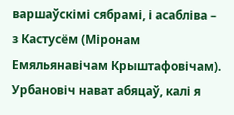варшаўскімі сябрамі, і асабліва – з Кастусём (Міронам Емяльянавічам Крыштафовічам). Урбановіч нават абяцаў, калі я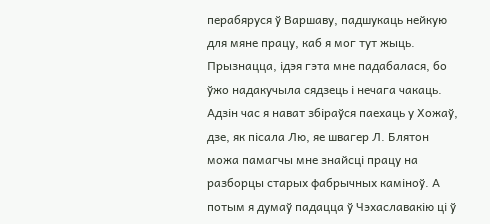перабяруся ў Варшаву, падшукаць нейкую для мяне працу, каб я мог тут жыць. Прызнацца, ідэя гэта мне падабалася, бо ўжо надакучыла сядзець і нечага чакаць. Адзін час я нават збіраўся паехаць у Хожаў, дзе, як пісала Лю, яе швагер Л. Блятон можа памагчы мне знайсці працу на разборцы старых фабрычных каміноў. А потым я думаў падацца ў Чэхаславакію ці ў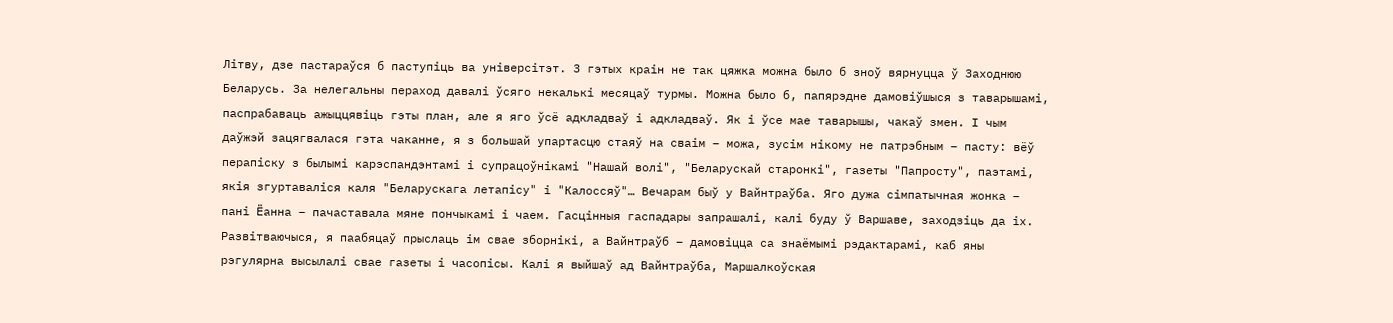Літву, дзе пастараўся б паступіць ва універсітэт. З гэтых краін не так цяжка можна было б зноў вярнуцца ў Заходнюю Беларусь. За нелегальны пераход давалі ўсяго некалькі месяцаў турмы. Можна было б, папярэдне дамовіўшыся з таварышамі, паспрабаваць ажыццявіць гэты план, але я яго ўсё адкладваў і адкладваў. Як і ўсе мае таварышы, чакаў змен. I чым даўжэй зацягвалася гэта чаканне, я з большай упартасцю стаяў на сваім – можа, зусім нікому не патрэбным – пасту: вёў перапіску з былымі карэспандэнтамі і супрацоўнікамі "Нашай волі", "Беларускай старонкі", газеты "Папросту", паэтамі, якія згуртаваліся каля "Беларускага летапісу" і "Калоссяў"… Вечарам быў у Вайнтраўба. Яго дужа сімпатычная жонка – пані Ёанна – пачаставала мяне пончыкамі і чаем. Гасцінныя гаспадары запрашалі, калі буду ў Варшаве, заходзіць да іх. Развітваючыся, я паабяцаў прыслаць ім свае зборнікі, а Вайнтраўб – дамовіцца са знаёмымі рэдактарамі, каб яны рэгулярна высылалі свае газеты і часопісы. Калі я выйшаў ад Вайнтраўба, Маршалкоўская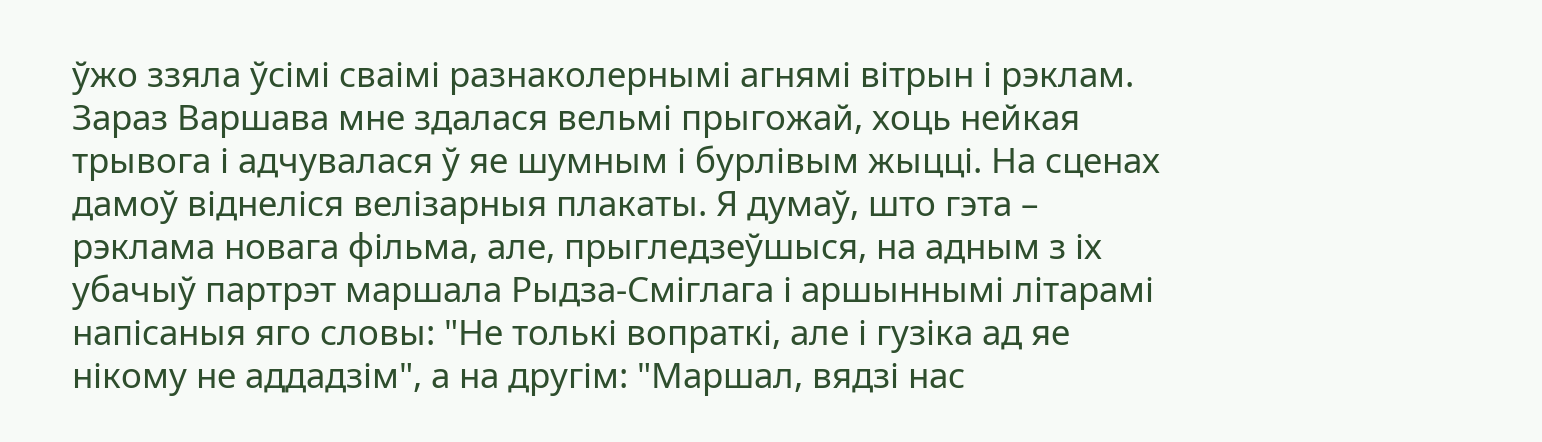ўжо ззяла ўсімі сваімі разнаколернымі агнямі вітрын і рэклам. Зараз Варшава мне здалася вельмі прыгожай, хоць нейкая трывога і адчувалася ў яе шумным і бурлівым жыцці. На сценах дамоў віднеліся велізарныя плакаты. Я думаў, што гэта – рэклама новага фільма, але, прыгледзеўшыся, на адным з іх убачыў партрэт маршала Рыдза-Сміглага і аршыннымі літарамі напісаныя яго словы: "Не толькі вопраткі, але і гузіка ад яе нікому не аддадзім", а на другім: "Маршал, вядзі нас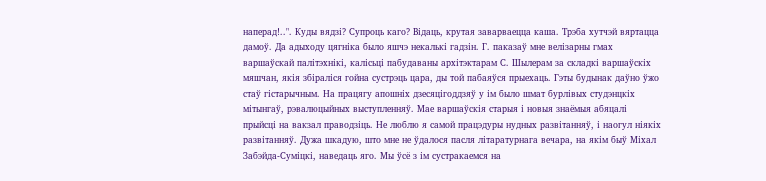наперад!..". Куды вядзі? Супроць каго? Відаць, крутая заварваецца каша. Трэба хутчэй вяртацца дамоў. Да адыходу цягніка было яшчэ некалькі гадзін. Г. паказаў мне велізарны гмах варшаўскай палітэхнікі, калісьці пабудаваны архітэктарам С. Шылерам за складкі варшаўскіх мяшчан, якія збіраліся гойна сустрэць цара, ды той пабаяўся прыехаць. Гэты будынак даўно ўжо стаў гістарычным. На працягу апошніх дзесяцігоддзяў у ім было шмат бурлівых студэнцкіх мітынгаў, рэвалюцыйных выступленняў. Мае варшаўскія старыя і новыя знаёмыя абяцалі прыйсці на вакзал праводзіць. Не люблю я самой працэдуры нудных развітанняў, і наогул ніякіх развітанняў. Дужа шкадую, што мне не ўдалося пасля літаратурнага вечара, на якім быў Міхал Забэйда-Суміцкі, наведаць яго. Мы ўсё з ім сустракаемся на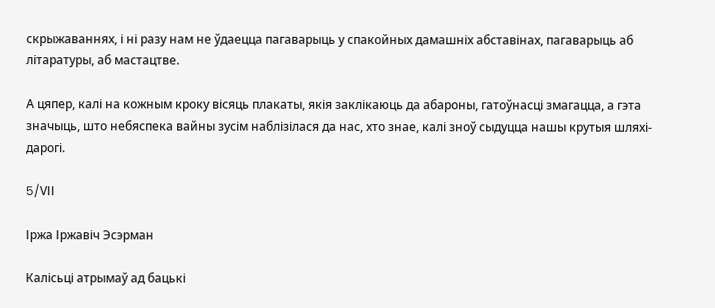скрыжаваннях, і ні разу нам не ўдаецца пагаварыць у спакойных дамашніх абставінах, пагаварыць аб літаратуры, аб мастацтве.

А цяпер, калі на кожным кроку вісяць плакаты, якія заклікаюць да абароны, гатоўнасці змагацца, а гэта значыць, што небяспека вайны зусім наблізілася да нас, хто знае, калі зноў сыдуцца нашы крутыя шляхі-дарогі.

5/VІІ

Іржа Іржавіч Эсэрман

Калісьці атрымаў ад бацькі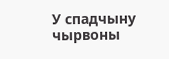У спадчыну чырвоны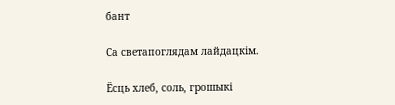бант

Са светапоглядам лайдацкім.

Ёсць хлеб, соль, грошыкі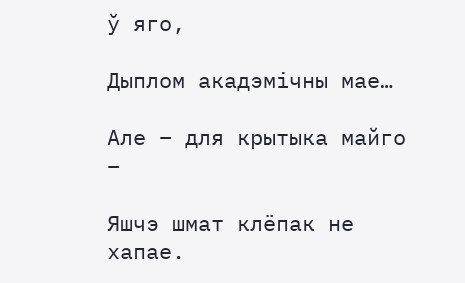ў яго,

Дыплом акадэмічны мае…

Але – для крытыка майго –

Яшчэ шмат клёпак не хапае.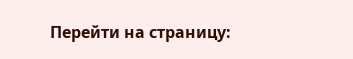Перейти на страницу: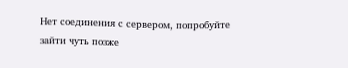Нет соединения с сервером, попробуйте зайти чуть позже